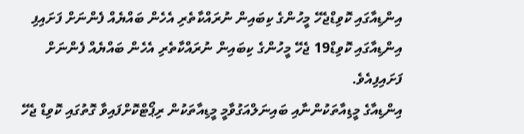އިންޑިއާގައި ކޮވިޑްޖެހޭ މީހުންގެ ކިބައިން ނުރައްކާތެރި އެހެން ބައްޔެއް ފެންނަށް ފަށައިފި
އިންޑިއާގައި ކޮވިޑް19 ޖެހޭ މީހުންގެ ކިބައިން ނުރައްކާތެރި އެހެން ބައްޔެއް ފެންނަށް ފަށައިފިއެވެ.
އިންޑިއާގެ މީޑިއާތަކުންނާއި ބައިނަލްއަގުވާމީ މީޑިއާތަކުން ރިޕޯޓްކޮށްފައިވާ ގޮތުގައި ކޮވިޑް ޖެހޭ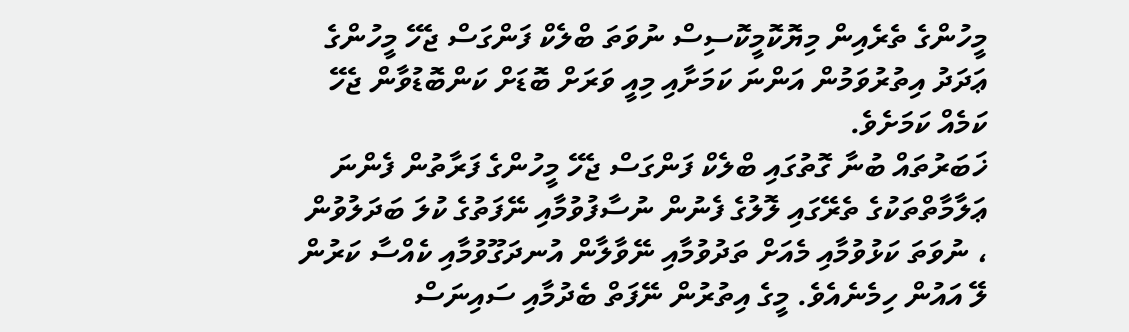މީހުންގެ ތެރެއިން މިޔޮކޮމީކޮސިސް ނުވަތަ ބްލެކް ފަންގަސް ޖެހޭ މީހުންގެ ޢަދަދު އިތުރުވަމުން އަންނަ ކަމަށާއި މިއީ ވަރަށް ބޮޑަށް ކަންބޮޑުވާން ޖެހޭ ކަމެއް ކަމަށެވެ.
ޚަބަރުތައް ބުނާ ގޮތުގައި ބްލެކް ފަންގަސް ޖެހޭ މީހުންގެ ފަރާތުން ފެންނަ ޢަލާމާތްތަކުގެ ތެރޭގައި ލޮލުގެ ފެނުން ނުސާފުވުމާއި ނޭފަތުގެ ކުލަ ބަދަލުވުން ، ނުވަތަ ކަޅުވުމާއި މެއަށް ތަދުވުމާއި ނޭވާލާން އުނދަގޫވުމާއި ކެއްސާ ކަރުން ލޭ އައުން ހިމެނެއެވެ. މީގެ އިތުރުން ނޭފަތް ބެދުމާއި ސައިނަސް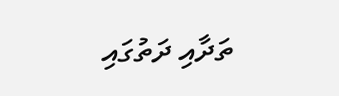ތަދާއި ދަތުގައި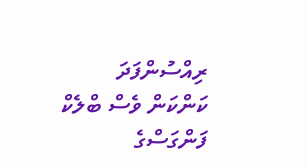ރިއްސުންފަދަ ކަންކަން ވެސް ބްލެކް ފަންގަސްގެ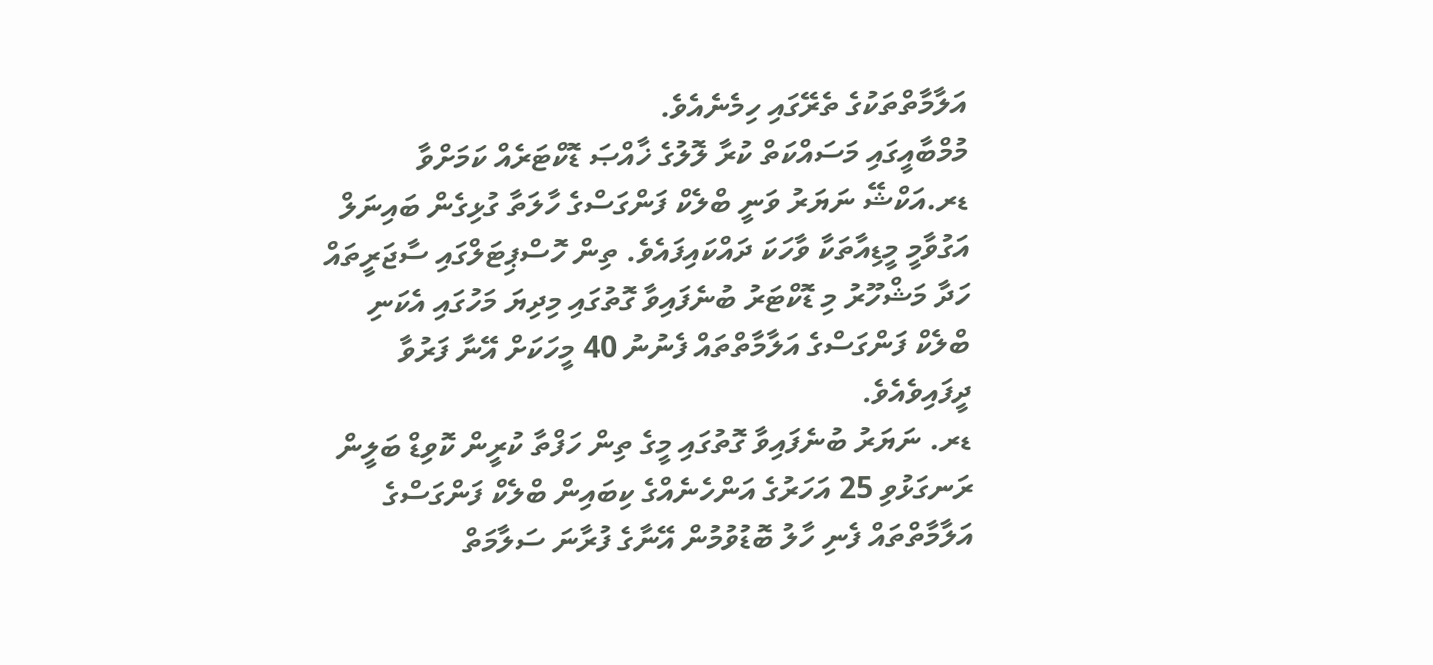އަލާމާތްތަކުގެ ތެރޭގައި ހިމެނެއެވެ.
މުމްބާއީގައި މަސައްކަތް ކުރާ ލޮލުގެ ޚާއްޞަ ޑޮކްޓަރެއް ކަމަށްވާ ޑރ.އަކްޝޭ ނަޔަރު ވަނީ ބްލެކް ފަންގަސްގެ ހާލަތާ ގުޅިގެން ބައިނަލް އަގުވާމީ މީޑިއާތަކާ ވާހަކަ ދައްކައިފައެވެ. ތިން ހޮސްޕިޓަލްގައި ސާޖަރީތައް ހަދާ މަޝްހޫރު މި ޑޮކްޓަރު ބުނެފައިވާ ގޮތުގައި މިދިޔަ މަހުގައި އެކަނި ބްލެކް ފަންގަސްގެ އަލާމާތްތައް ފެނުނު 40 މީހަކަށް އޭނާ ފަރުވާ ދީފައިވެއެވެ.
ޑރ. ނަޔަރު ބުނެފައިވާ ގޮތުގައި މީގެ ތިން ހަފްތާ ކުރީން ކޮވިޑް ބަލީން ރަނގަޅުވި 25 އަހަރުގެ އަންހެނެއްގެ ކިބައިން ބްލެކް ފަންގަސްގެ އަލާމާތްތައް ފެނި ހާލު ބޮޑުވުމުން އޭނާގެ ފުރާނަ ސަލާމަތް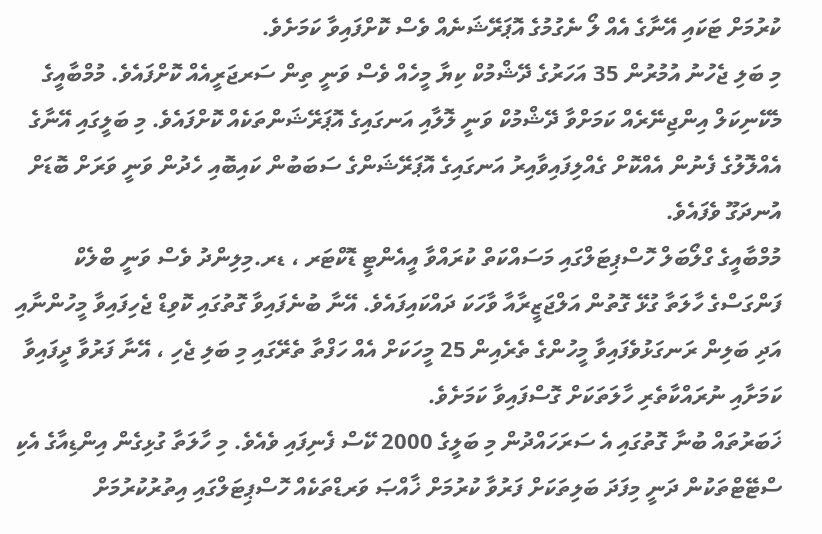ކުރުމަށް ޓަކައި އޭނާގެ އެއް ލޯ ނެގުމުގެ އޮޕަރޭޝަނެއް ވެސް ކޮށްފައިވާ ކަމަށެވެ.
މި ބަލި ޖެހުނު އުމުރުން 35 އަހަރުގެ ދޭޝްމުކް ކިޔާ މީހެއް ވެސް ވަނީ ތިން ސަރޖަރީއެއް ކޮށްފައެވެ. މުމްބާއީގެ މެކޭނިކަލް އިންޖިނޭރެއް ކަމަށްވާ ދޭޝްމުކް ވަނީ ލޮލާއި އަނގައިގެ އޮޕަރޭޝަންތަކެއް ކޮށްފައެވެ. މި ބަލީގައި އޭނާގެ އެއްލޮލުގެ ފެނުން އެއްކޮށް ގެއްލިފައިވާއިރު އަނގައިގެ އޮޕަރޭޝަންގެ ސަބަބުން ކައިބޮއި ހެދުން ވަނީ ވަރަށް ބޮޑަށް އުނދަގޫ ވެފައެވެ.
މުމްބާއީގެ ގްލޯބަލް ހޮސްޕިޓަލްގައި މަސައްކަތް ކުރައްވާ އީއެންޓީ ޑޮކްޓަރ ، ޑރ.މިލިންދު ވެސް ވަނީ ބްލެކް ފަންގަސްގެ ހާލަތާ ގުޅޭ ގޮތުން އަލްޖަޒީރާއާ ވާހަކަ ދައްކައިފައެވެ. އޭނާ ބުނެފައިވާ ގޮތުގައި ކޮވިޑް ޖެހިފައިވާ މީހުންނާއި އަދި ބަލިން ރަނގަޅުވެފައިވާ މީހުންގެ ތެރެއިން 25 މީހަކަށް އެއް ހަފްތާ ތެރޭގައި މި ބަލި ޖެހި ، އޭނާ ފަރުވާ ދީފައިވާ ކަމަށާއި ނުރައްކާތެރި ހާލަތަކަށް ގޮސްފައިވާ ކަމަށެވެ.
ޚަބަރުތައް ބުނާ ގޮތުގައި އެ ސަރަހައްދުން މި ބަލީގެ 2000 ކޭސް ފެނިފައި ވެއެވެ. މި ހާލަތާ ގުޅިގެން އިންޑިއާގެ އެކި ސްޓޭޓްތަކުން ދަނީ މިފަދަ ބަލިތަކަށް ފަރުވާ ކުރުމަށް ޚާއްޞަ ވަރޑްތަކެއް ހޮސްޕިޓަލްގައި އިތުރުކުރުމަށް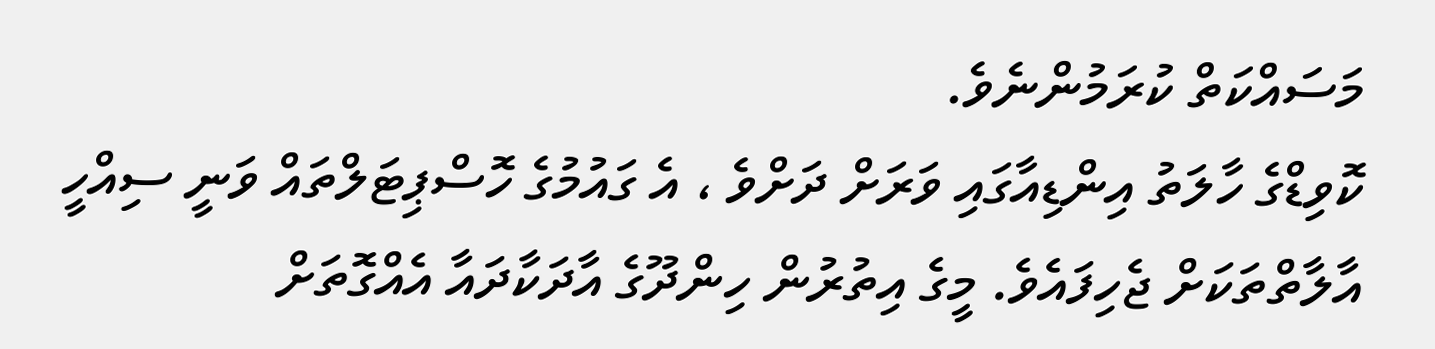މަސައްކަތް ކުރަމުންނެވެ.
ކޮވިޑްގެ ހާލަތު އިންޑިއާގައި ވަރަށް ދަށްވެ ، އެ ގައުމުގެ ހޮސްޕިޓަލްތައް ވަނީ ސިއްހީ އާލާތްތަކަށް ޖެހިފައެވެ. މީގެ އިތުރުން ހިންދޫގެ އާދަކާދައާ އެއްގޮތަށް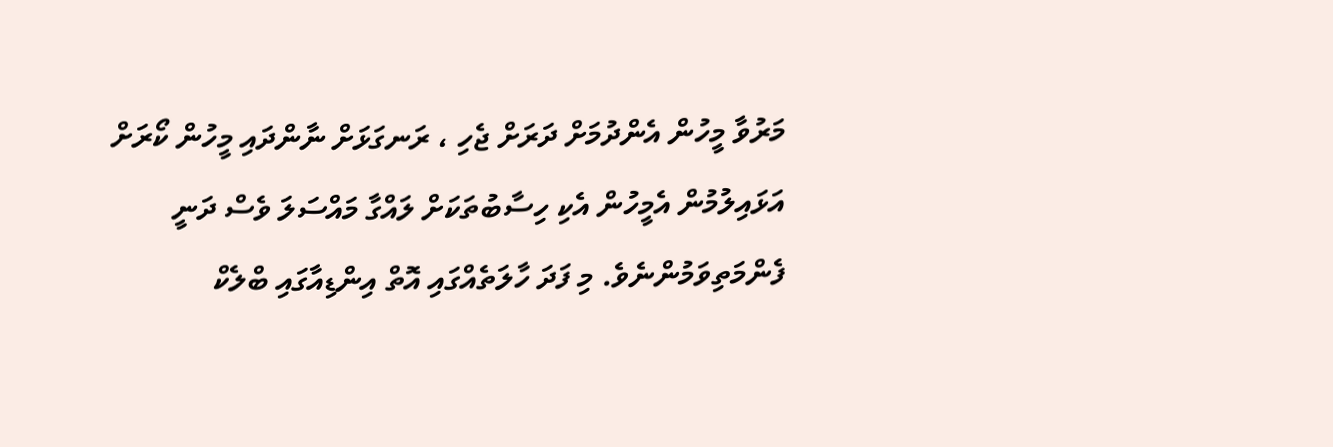މަރުވާ މީހުން އެންދުމަށް ދަރަށް ޖެހި ، ރަނގަޅަށް ނާންދައި މީހުން ކޯރަށް އަޅައިލުމުން އެމީހުން އެކި ހިސާބުތަކަށް ލައްގާ މައްސަލަ ވެސް ދަނީ ފެންމަތިވަމުންނެވެ. މި ފަދަ ހާލަތެއްގައި އޮތް އިންޑިއާގައި ބްލެކް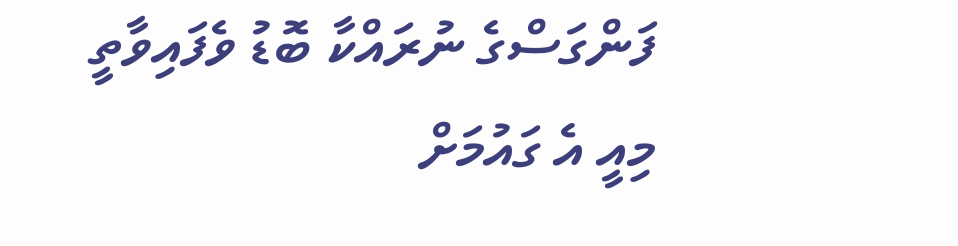ފަންގަސްގެ ނުރައްކާ ބޮޑު ވެފައިވާތީ މިއީ އެ ގައުމަށް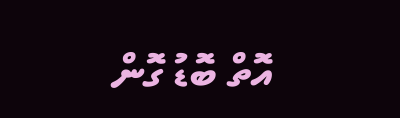އޮތް ބޮޑު ގޮން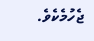ޖެހުމެކެވެ.